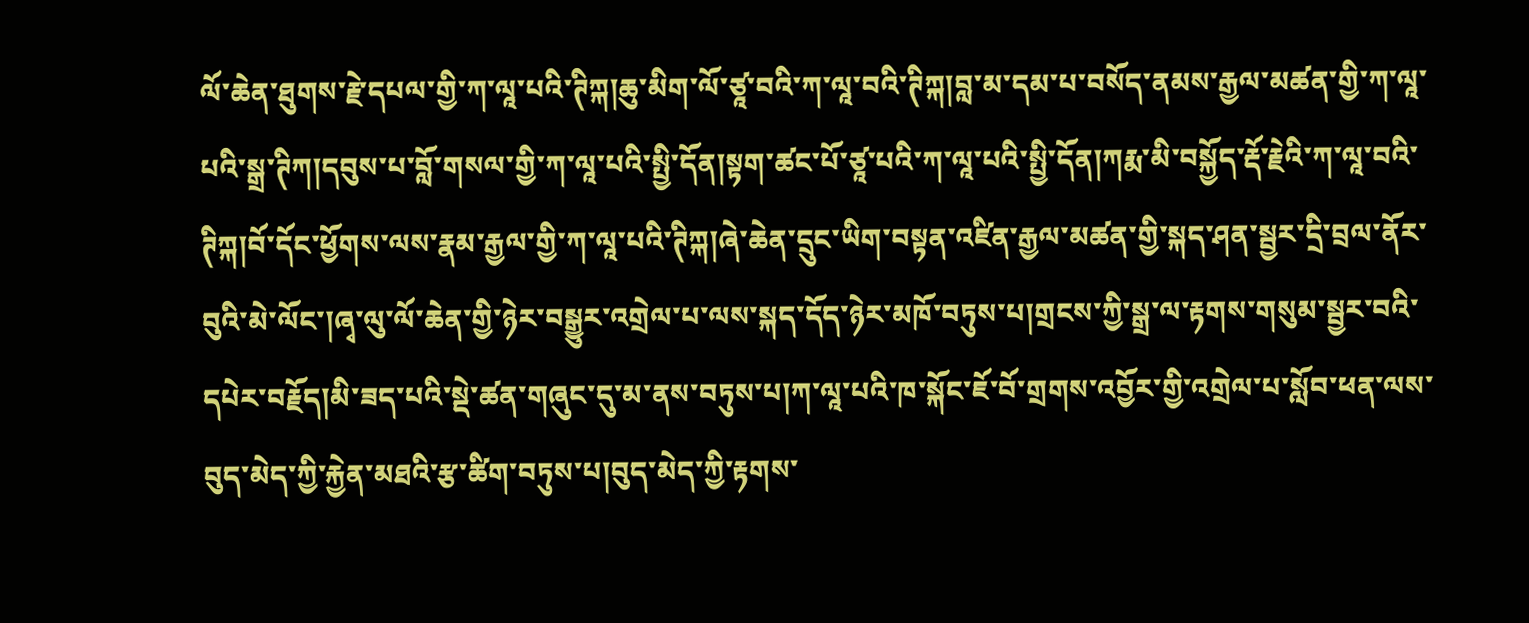ལོ་ཆེན་ཐུགས་རྗེ་དཔལ་གྱི་ཀ་ལཱ་པའི་ཊིཀྐ།ཆུ་མིག་ལོ་ཙཱ་བའི་ཀ་ལཱ་བའི་ཊིཀྐ།བླ་མ་དམ་པ་བསོད་ནམས་རྒྱལ་མཚན་གྱི་ཀ་ལཱ་པའི་སྒྲ་ཊིཀ།དབུས་པ་བློ་གསལ་གྱི་ཀ་ལཱ་པའི་སྤྱི་དོན།སྟག་ཚང་པོ་ཙཱ་པའི་ཀ་ལཱ་པའི་སྤྱི་དོན།ཀརྨ་མི་བསྐྱོད་རྡོ་རྗེའི་ཀ་ལཱ་བའི་ཊིཀྐ།བོ་དོང་ཕྱོགས་ལས་རྣམ་རྒྱལ་གྱི་ཀ་ལཱ་པའི་ཊིཀྐ།ཞེ་ཆེན་དྲུང་ཡིག་བསྟན་འཛིན་རྒྱལ་མཚན་གྱི་སྐད་ཤན་སྦྱར་དྲི་བྲལ་ནོར་བུའི་མེ་ལོང་།ཞྭ་ལུ་ལོ་ཆེན་གྱི་ཉེར་བསྒྱུར་འགྲེལ་པ་ལས་སྐད་དོད་ཉེར་མཁོ་བཏུས་པ།གྲངས་ཀྱི་སྒྲ་ལ་རྟགས་གསུམ་སྦྱར་བའི་དཔེར་བརྗོད།མི་ཟད་པའི་སྡེ་ཚན་གཞུང་དུ་མ་ནས་བཏུས་པ།ཀ་ལཱ་པའི་ཁ་སྐོང་ཇོ་བོ་གྲགས་འབྱོར་གྱི་འགྲེལ་པ་སློབ་ཕན་ལས་བུད་མེད་ཀྱི་རྐྱེན་མཐའི་རྩ་ཚིག་བཏུས་པ།བུད་མེད་ཀྱི་རྟགས་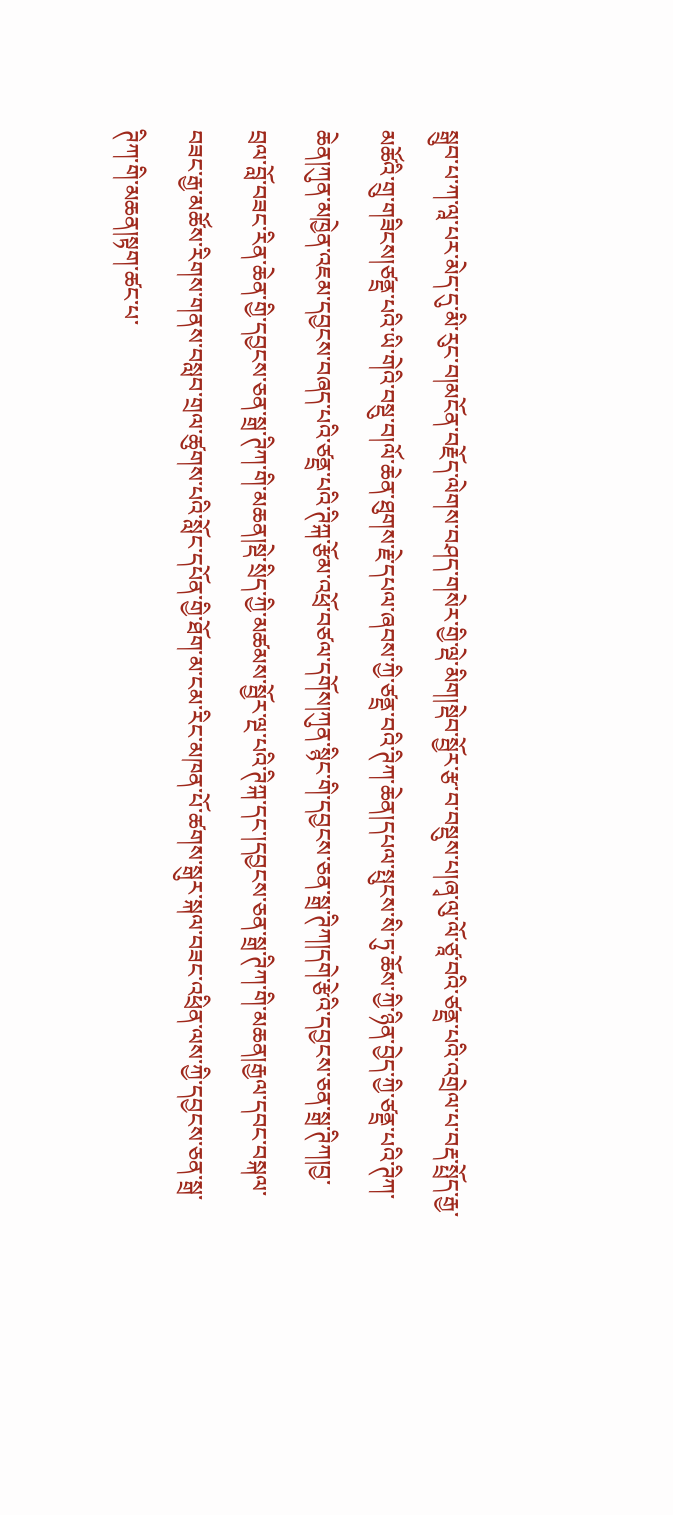སྒྲུབ་པ་ཀ་ལཱ་པར་མེད་དུ་མི་རུང་བ།མངོན་བརྗོད་ལེགས་བཤད་གསེར་གྱི་ལྡེ་མིག།སྡེབ་སྦྱོར་རྩ་བ་བསྡུས་པ།ཞྭ་ལུ་ལོ་ཙཱ་བའི་ཙནྡྲ་པའི་འགྲེལ་པ་བརྡ་སྤྲོད་རྒྱ་མཚོའི་གྲུ་གཟིངས།ཙནྡྲ་པའི་ཡི་གེའི་བསྡུ་བ།ལོ་ཆེན་ཐུགས་རྗེ་དཔལ་ཞབས་ཀྱི་ཙནྡྲ་བའི་ཊིཀ་ཆེན།དཔལ་སྤུངས་སི་ཏུ་ཆོས་ཀྱི་ཉིན་བྱེད་ཀྱི་ཙནྡྲ་པའི་ཊིཀ་ཆེན།ཀུན་མཁྱེན་འཇམ་དབྱངས་བཞད་པའི་ཙནྡྲ་པའི་ཊིཀྐ་རྩོམ་འཕྲོ་བཙལ་དགོས།ཀུན་སྙིང་གི་དབྱངས་ཅན་སྒྲ་ཊིཀ།དགེ་རྩེའི་དབྱངས་ཅན་སྒྲ་ཊིཀ།བྱ་བྲལ་བློ་བཟང་རིན་ཆེན་གྱི་དབྱངས་ཅན་སྒྲ་ཊིཀ་གི་མཆན།སྡེ་སྲིད་ཀྱི་མཚམས་སྦྱོར་ལྔ་པའི་ཊིཀྐ་དང་།དབྱངས་ཅན་སྒྲ་ཊིཀ་གི་མཆན།རྒྱལ་དབང་བསྐལ་བཟང་རྒྱ་མཚོས་རིགས་གནས་བསླབ་གྲལ་ཚུགས་པའི་སློང་དཔོན་གྱི་ཐོག་མ་ངམ་རིང་མཁན་པོ་ཚགས་སྒུར་སྐལ་བཟང་འཕྲིན་ལས་ཀྱི་དབྱངས་ཅན་སྒྲ་ཊིཀ་གི་མཆན།སྟག་ཚང་པ་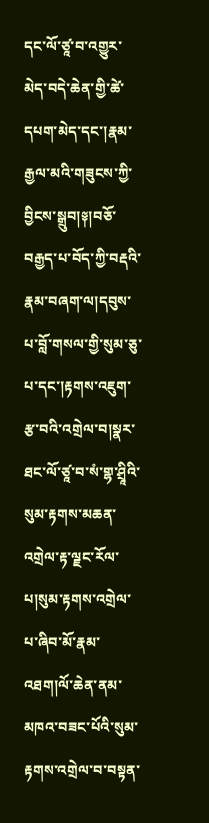དང་ལོ་ཙཱ་བ་འགྱུར་མེད་བདེ་ཆེན་གྱི་ཚེ་དཔག་མེད་དང་།རྣམ་རྒྱལ་མའི་གཟུངས་ཀྱི་བྱིངས་སྒྲུབ།༈།བཅོ་བརྒྱད་པ་བོད་ཀྱི་བརྡའི་རྣམ་བཞག་ལ།དབུས་པ་བློ་གསལ་གྱི་སུམ་ཅུ་པ་དང་།རྟགས་འཇུག་རྩ་བའི་འགྲེལ་བ།སྣར་ཐང་ལོ་ཙཱ་བ་སཾ་གྷ་ཤྲཱིའི་སུམ་རྟགས་མཆན་འགྲེལ་རྟ་ལྗང་རོལ་པ།སུམ་རྟགས་འགྲེལ་པ་ཞིབ་མོ་རྣམ་འཐག།ལོ་ཆེན་ནམ་མཁའ་བཟང་པོའི་སུམ་རྟགས་འགྲེལ་བ་བསྟན་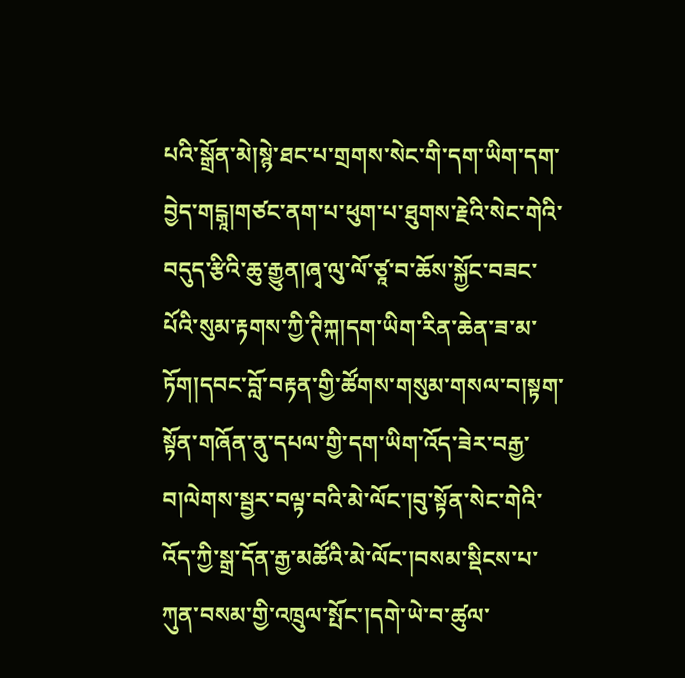པའི་སྒྲོན་མེ།སྙེ་ཐང་པ་གྲགས་སེང་གི་དག་ཡིག་དག་བྱེད་གངྒཱ།གཙང་ནག་པ་ཕུག་པ་ཐུགས་རྗེའི་སེང་གེའི་བདུད་རྩིའི་ཆུ་རྒྱུན།ཞྭ་ལུ་ལོ་ཙཱ་བ་ཆོས་སྐྱོང་བཟང་པོའི་སུམ་རྟགས་ཀྱི་ཊིཀྐ།དག་ཡིག་རིན་ཆེན་ཟ་མ་ཏོག།དབང་བློ་བརྟན་གྱི་ཚོགས་གསུམ་གསལ་བ།སྟག་སྟོན་གཞོན་ནུ་དཔལ་གྱི་དག་ཡིག་འོད་ཟེར་བརྒྱ་བ།ལེགས་སྦྱར་བལྟ་བའི་མེ་ལོང་།བུ་སྟོན་སེང་གེའི་འོད་ཀྱི་སྒྲ་དོན་རྒྱ་མཚོའི་མེ་ལོང་།བསམ་སྡིངས་པ་ཀུན་བསམ་གྱི་འཁྲུལ་སྤོང་།དགེ་ཡེ་བ་ཚུལ་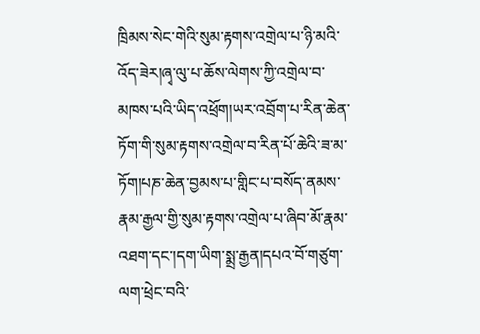ཁྲིམས་སེང་གེའི་སུམ་རྟགས་འགྲེལ་པ་ཉི་མའི་འོད་ཟེར།ཞྭ་ལུ་པ་ཆོས་ལེགས་ཀྱི་འགྲེལ་བ་མཁས་པའི་ཡིད་འཕྲོག།ཡར་འབྲོག་པ་རིན་ཆེན་ཏོག་གི་སུམ་རྟགས་འགྲེལ་བ་རིན་པོ་ཆེའི་ཟ་མ་ཏོག།པཎ་ཆེན་བྱམས་པ་གླིང་པ་བསོད་ནམས་རྣམ་རྒྱལ་གྱི་སུམ་རྟགས་འགྲེལ་པ་ཞིབ་མོ་རྣམ་འཐག་དང་།དག་ཡིག་སྨྲ་རྒྱན།དཔའ་བོ་གཙུག་ལག་ཕྲེང་བའི་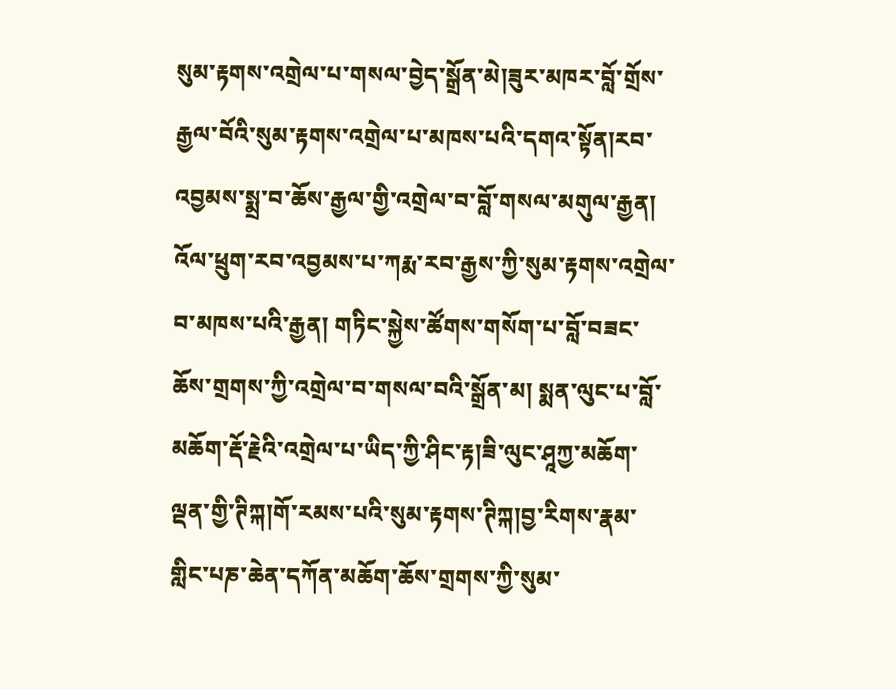སུམ་རྟགས་འགྲེལ་པ་གསལ་བྱེད་སྒྲོན་མེ།ཟུར་མཁར་བློ་གྲོས་རྒྱལ་བོའི་སུམ་རྟགས་འགྲེལ་པ་མཁས་པའི་དགའ་སྟོན།རབ་འབྱམས་སྨྲ་བ་ཆོས་རྒྱལ་གྱི་འགྲེལ་བ་བློ་གསལ་མགུལ་རྒྱན། འོལ་ཕྲུག་རབ་འབྱམས་པ་ཀརྨ་རབ་རྒྱས་ཀྱི་སུམ་རྟགས་འགྲེལ་བ་མཁས་པའི་རྒྱན། གཏིང་སྐྱེས་ཚོགས་གསོག་པ་བློ་བཟང་ཆོས་གྲགས་ཀྱི་འགྲེལ་བ་གསལ་བའི་སྒྲོན་མ། སྨན་ལུང་པ་བློ་མཆོག་རྡོ་རྗེའི་འགྲེལ་པ་ཡིད་ཀྱི་ཤིང་རྟ།ཟི་ལུང་ཤཱཀྱ་མཆོག་ལྡན་གྱི་ཊིཀྐ།གོ་རམས་པའི་སུམ་རྟགས་ཊིཀྐ།བྱ་རིགས་རྣམ་གླིང་པཎ་ཆེན་དཀོན་མཆོག་ཆོས་གྲགས་ཀྱི་སུམ་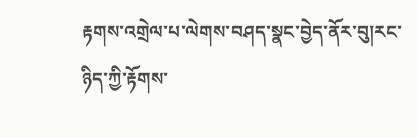རྟགས་འགྲེལ་པ་ལེགས་བཤད་སྣང་བྱེད་ནོར་བུ།རང་ཉིད་ཀྱི་རྟོགས་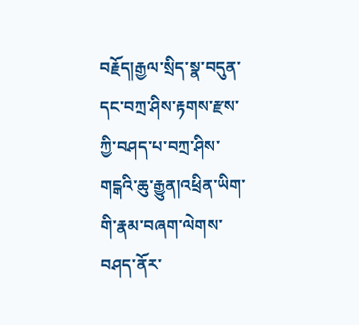བརྗོད།རྒྱལ་སྲིད་སྣ་བདུན་དང་བཀྲ་ཤིས་རྟགས་རྫས་ཀྱི་བཤད་པ་བཀྲ་ཤིས་གངྒའི་ཆུ་རྒྱུན།འཕྲིན་ཡིག་གི་རྣམ་བཞག་ལེགས་བཤད་ནོར་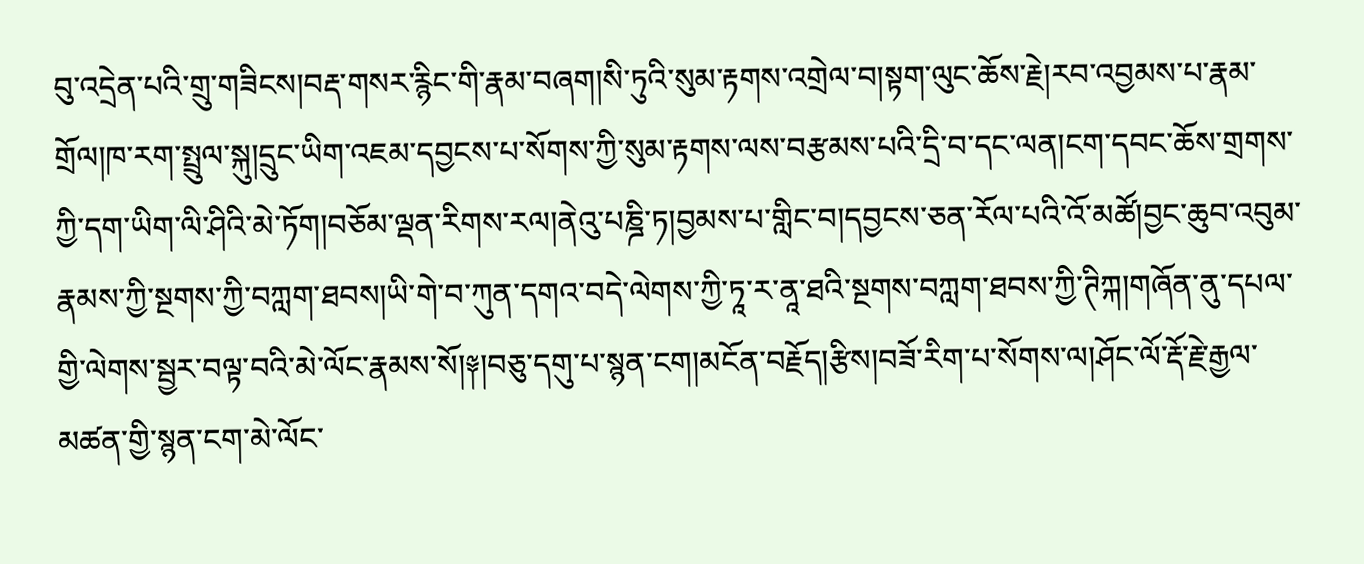བུ་འདྲེན་པའི་གྲུ་གཟིངས།བརྡ་གསར་རྙིང་གི་རྣམ་བཞག།སི་ཏུའི་སུམ་རྟགས་འགྲེལ་བ།སྟག་ལུང་ཆོས་རྗེ།རབ་འབྱམས་པ་རྣམ་གྲོལ།ཁ་རག་སྤྲུལ་སྐུ།དྲུང་ཡིག་འཇམ་དབྱངས་པ་སོགས་ཀྱི་སུམ་རྟགས་ལས་བརྩམས་པའི་དྲི་བ་དང་ལན།ངག་དབང་ཆོས་གྲགས་ཀྱི་དག་ཡིག་ལི་ཤིའི་མེ་ཏོག།བཅོམ་ལྡན་རིགས་རལ།ནེའུ་པཎྜི་ཏ།བྱམས་པ་གླིང་བ།དབྱངས་ཅན་རོལ་པའི་འོ་མཚོ།བྱང་ཆུབ་འབུམ་རྣམས་ཀྱི་སྔགས་ཀྱི་བཀླག་ཐབས།ཡི་གེ་བ་ཀུན་དགའ་བདེ་ལེགས་ཀྱི་ཏཱ་ར་ནཱ་ཐའི་སྔགས་བཀླག་ཐབས་ཀྱི་ཊིཀྐ།གཞོན་ནུ་དཔལ་གྱི་ལེགས་སྦྱར་བལྟ་བའི་མེ་ལོང་རྣམས་སོ།༈།བཅུ་དགུ་པ་སྙན་ངག།མངོན་བརྗོད།རྩིས།བཟོ་རིག་པ་སོགས་ལ།ཤོང་ལོ་རྡོ་རྗེ་རྒྱལ་མཚན་གྱི་སྙན་ངག་མེ་ལོང་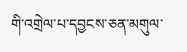གི་འགྲེལ་པ་དབྱངས་ཅན་མགུལ་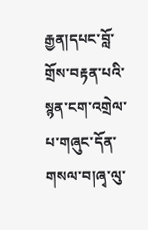རྒྱན།དཔང་བློ་གྲོས་བརྟན་པའི་སྙན་ངག་འགྲེལ་པ་གཞུང་དོན་གསལ་བ།ཞྭ་ལུ་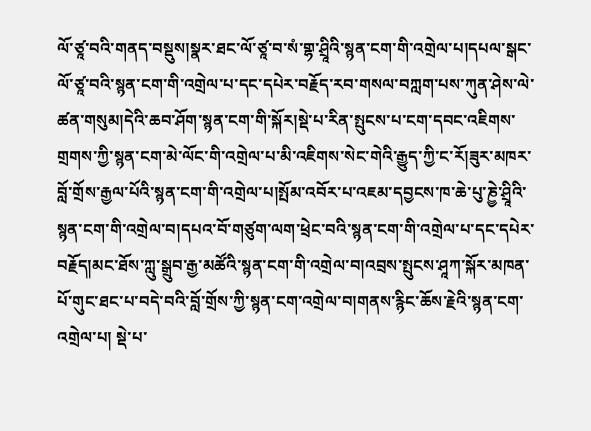ལོ་ཙཱ་བའི་གནད་བསྡུས།སྣར་ཐང་ལོ་ཙཱ་བ་སཾ་གྷ་ཤྲཱིའི་སྙན་ངག་གི་འགྲེལ་པ།དཔལ་སྒང་ལོ་ཙཱ་བའི་སྙན་ངག་གི་འགྲེལ་པ་དང་དཔེར་བརྗོད་རབ་གསལ་བཀླག་པས་ཀུན་ཤེས་ལེ་ཚན་གསུམ།དེའི་ཆབ་ཤོག་སྙན་ངག་གི་སྐོར།སྡེ་པ་རིན་སྤུངས་པ་ངག་དབང་འཇིགས་གྲགས་ཀྱི་སྙན་ངག་མེ་ལོང་གི་འགྲེལ་པ་མི་འཇིགས་སེང་གེའི་རྒྱུད་ཀྱི་ང་རོ།ཟུར་མཁར་བློ་གྲོས་རྒྱལ་པོའི་སྙན་ངག་གི་འགྲེལ་པ།སྤོམ་འབོར་པ་འཇམ་དབྱངས་ཁ་ཆེ་པུ་ཎྱེ་ཤྲཱིའི་སྙན་ངག་གི་འགྲེལ་བ།དཔའ་བོ་གཙུག་ལག་ཕྲེང་བའི་སྙན་ངག་གི་འགྲེལ་པ་དང་དཔེར་བརྗོད།མང་ཐོས་ཀླུ་སྒྲུབ་རྒྱ་མཚོའི་སྙན་ངག་གི་འགྲེལ་བ།འབྲས་སྤུངས་ཤཱཀ་སྐོར་མཁན་པོ་གུང་ཐང་པ་བདེ་བའི་བློ་གྲོས་ཀྱི་སྙན་ངག་འགྲེལ་བ།གནས་རྙིང་ཆོས་རྗེའི་སྙན་ངག་འགྲེལ་པ། སྡེ་པ་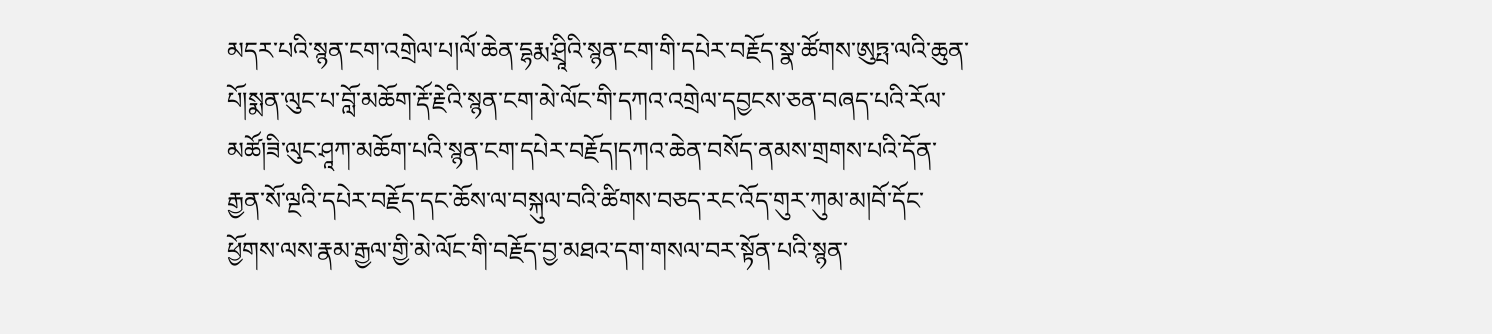མདར་པའི་སྙན་ངག་འགྲེལ་པ།ལོ་ཆེན་དྷརྨ་ཤྲཱིའི་སྙན་ངག་གི་དཔེར་བརྗོད་སྣ་ཚོགས་ཨུཏྤ་ལའི་ཆུན་པོ།སྨན་ལུང་པ་བློ་མཆོག་རྡོ་རྗེའི་སྙན་ངག་མེ་ལོང་གི་དཀའ་འགྲེལ་དབྱངས་ཅན་བཞད་པའི་རོལ་མཚོ།ཟི་ལུང་ཤཱཀ་མཆོག་པའི་སྙན་ངག་དཔེར་བརྗོད།དཀའ་ཆེན་བསོད་ནམས་གྲགས་པའི་དོན་རྒྱན་སོ་ལྔའི་དཔེར་བརྗོད་དང་ཆོས་ལ་བསྐུལ་བའི་ཚིགས་བཅད་རང་འོད་གུར་ཀུམ་མ།བོ་དོང་ཕྱོགས་ལས་རྣམ་རྒྱལ་གྱི་མེ་ལོང་གི་བརྗོད་བྱ་མཐའ་དག་གསལ་བར་སྟོན་པའི་སྙན་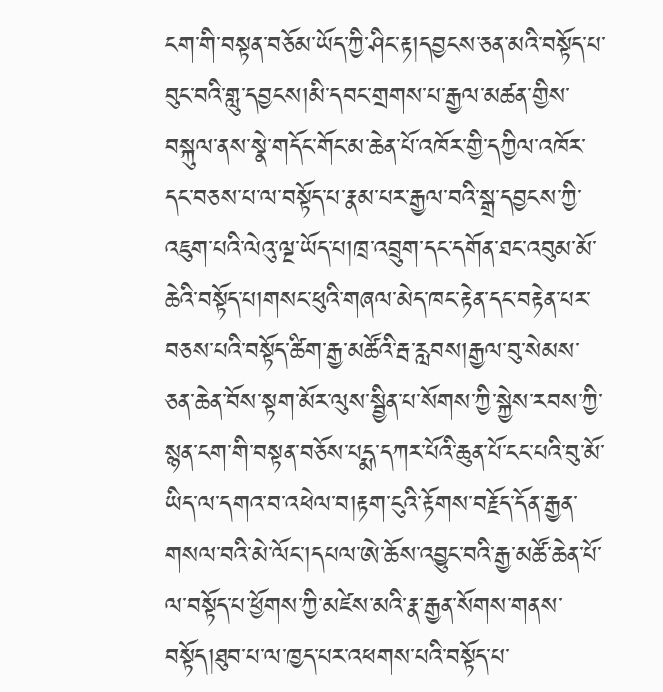ངག་གི་བསྟན་བཅོམ་ཡོད་ཀྱི་ཤིང་རྟ།དབྱངས་ཅན་མའི་བསྟོད་པ་བུང་བའི་གླུ་དབྱངས།མི་དབང་གྲགས་པ་རྒྱལ་མཚན་གྱིས་བསྐུལ་ནས་སྣེ་གདོང་གོང་མ་ཆེན་པོ་འཁོར་གྱི་དཀྱིལ་འཁོར་དང་བཅས་པ་ལ་བསྟོད་པ་རྣམ་པར་རྒྱལ་བའི་སྒྲ་དབྱངས་ཀྱི་འཇུག་པའི་ལེའུ་ལྔ་ཡོད་པ།ཁྲ་འབྲུག་དང་དགོན་ཐང་འབུམ་མོ་ཆེའི་བསྟོད་པ།གསང་ཕུའི་གཞལ་མེད་ཁང་རྟེན་དང་བརྟེན་པར་བཅས་པའི་བསྟོད་ཚིག་རྒྱ་མཚོའི་རྦ་རླབས།རྒྱལ་བུ་སེམས་ཅན་ཆེན་བོས་སྟག་མོར་ལུས་སྦྱིན་པ་སོགས་ཀྱི་སྐྱེས་རབས་ཀྱི་སྙན་ངག་གི་བསྟན་བཅོས་པདྨ་དཀར་པོའི་ཆུན་པོ་ངང་པའི་བུ་མོ་ཡིད་ལ་དགའ་བ་འཕེལ་བ།རྟག་ངུའི་རྟོགས་བརྗོད་དོན་རྒྱན་གསལ་བའི་མེ་ལོང་།དཔལ་ཨེ་ཆོས་འབྱུང་བའི་རྒྱ་མཚོ་ཆེན་པོ་ལ་བསྟོད་པ་ཕྱོགས་ཀྱི་མཛེས་མའི་རྣ་རྒྱན་སོགས་གནས་བསྟོད།ཐུབ་པ་ལ་ཁྱད་པར་འཕགས་པའི་བསྟོད་པ་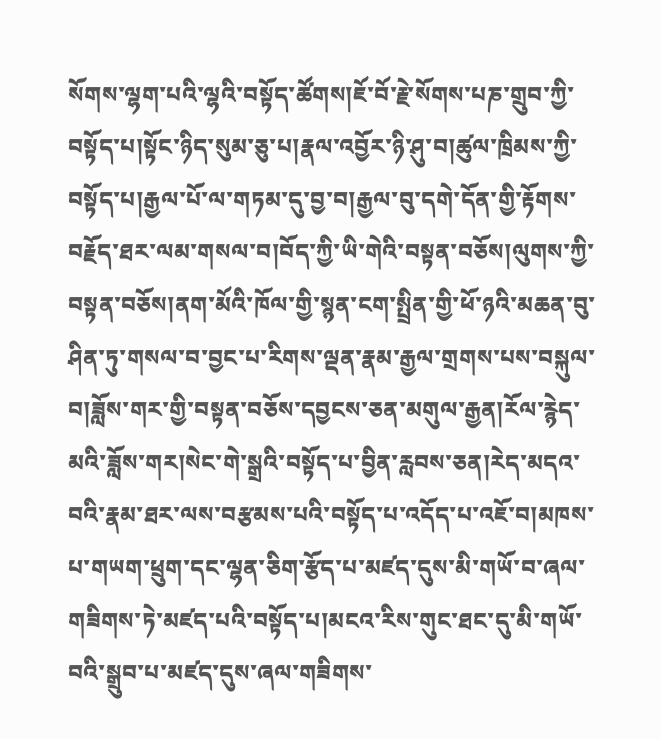སོགས་ལྷག་པའི་ལྷའི་བསྟོད་ཚོགས།ཇོ་བོ་རྗེ་སོགས་པཎ་གྲུབ་ཀྱི་བསྟོད་པ།སྟོང་ཉིད་སུམ་ཅུ་པ།རྣལ་འབྱོར་ཉི་ཤུ་བ།ཚུལ་ཁྲིམས་ཀྱི་བསྟོད་པ།རྒྱལ་པོ་ལ་གཏམ་དུ་བྱ་བ།རྒྱལ་བུ་དགེ་དོན་གྱི་རྟོགས་བརྗོད་ཐར་ལམ་གསལ་བ།བོད་ཀྱི་ཡི་གེའི་བསྟན་བཅོས།ལུགས་ཀྱི་བསྟན་བཅོས།ནག་མོའི་ཁོལ་གྱི་སྙན་ངག་སྤྲིན་གྱི་ཕོ་ཉའི་མཆན་བུ་ཤིན་ཏུ་གསལ་བ་བྱང་པ་རིགས་ལྡན་རྣམ་རྒྱལ་གྲགས་པས་བསྐུལ་བ།ཟློས་གར་གྱི་བསྟན་བཅོས་དབྱངས་ཅན་མགུལ་རྒྱན།རོལ་རྙེད་མའི་ཟློས་གར།སེང་གེ་སྒྲའི་བསྟོད་པ་བྱིན་རླབས་ཅན།རེད་མདའ་བའི་རྣམ་ཐར་ལས་བརྩམས་པའི་བསྟོད་པ་འདོད་པ་འཇོ་བ།མཁས་པ་གཡག་ཕྲུག་དང་ལྷན་ཅིག་རྩོད་པ་མཛད་དུས་མི་གཡོ་བ་ཞལ་གཟིགས་ཏེ་མཛད་པའི་བསྟོད་པ།མངའ་རིས་གུང་ཐང་དུ་མི་གཡོ་བའི་སྒྲུབ་པ་མཛད་དུས་ཞལ་གཟིགས་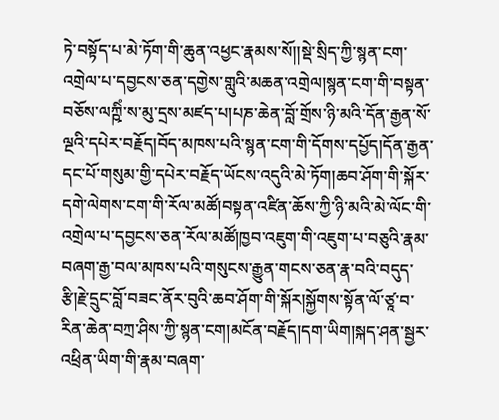ཏེ་བསྟོད་པ་མེ་ཏོག་གི་ཆུན་འཕྱང་རྣམས་སོ།།སྡེ་སྲིད་ཀྱི་སྙན་ངག་འགྲེལ་པ་དབྱངས་ཅན་དགྱེས་གླུའི་མཆན་འགྲེལ།སྙན་ངག་གི་བསྟན་བཅོས་ལཀྵིཾ་ས་མུ་དྲས་མཛད་པ།པཎ་ཆེན་བློ་གྲོས་ཉི་མའི་དོན་རྒྱན་སོ་ལྔའི་དཔེར་བརྗོད།བོད་མཁས་པའི་སྙན་ངག་གི་དོགས་དཔྱོད།དོན་རྒྱན་དང་པོ་གསུམ་གྱི་དཔེར་བརྗོད་ཡོངས་འདུའི་མེ་ཏོག།ཆབ་ཤོག་གི་སྐོར་དགེ་ལེགས་ངག་གི་རོལ་མཚོ།བསྟན་འཛིན་ཆོས་ཀྱི་ཉི་མའི་མེ་ལོང་གི་འགྲེལ་པ་དབྱངས་ཅན་རོལ་མཚོ།ཁྱབ་འཇུག་གི་འཇུག་པ་བཅུའི་རྣམ་བཞག་རྒྱ་བལ་མཁས་པའི་གསུངས་རྒྱུན་གངས་ཅན་རྣ་བའི་བདུད་རྩི།རྗེ་དྲུང་བློ་བཟང་ནོར་བུའི་ཆབ་ཤོག་གི་སྐོར།སྐྱོགས་སྟོན་ལོ་ཙཱ་བ་རིན་ཆེན་བཀྲ་ཤིས་ཀྱི་སྙན་ངག།མངོན་བརྗོད།དག་ཡིག།སྐད་ཤན་སྦྱར་འཕྲིན་ཡིག་གི་རྣམ་བཞག་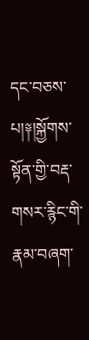དང་བཅས་པ།༈།སྐྱོགས་སྟོན་གྱི་བརྡ་གསར་རྙིང་གི་རྣམ་བཞག་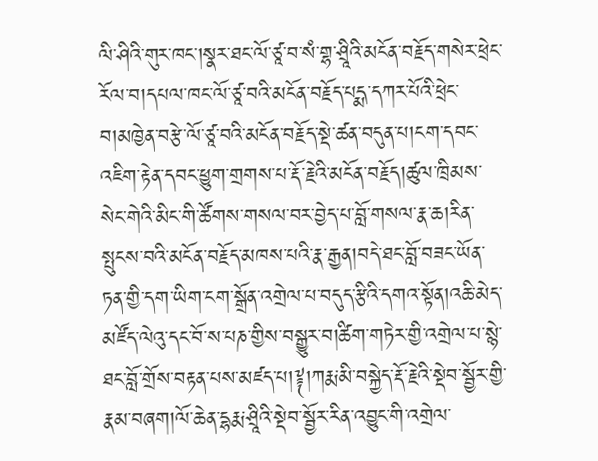ལི་ཤིའི་གུར་ཁང་།སྣར་ཐང་ལོ་ཙཱ་བ་སཾ་གྷ་ཤྲཱིའི་མངོན་བརྗོད་གསེར་ཕྲེང་རོལ་བ།དཔལ་ཁང་ལོ་ཙཱ་བའི་མངོན་བརྗོད་པདྨ་དཀར་པོའི་ཕྲེང་བ།མཁྱེན་བརྩེ་ལོ་ཙཱ་བའི་མངོན་བརྗོད་སྡེ་ཚན་བདུན་པ།ངག་དབང་འཇིག་རྟེན་དབང་ཕྱུག་གྲགས་པ་རྡོ་རྗེའི་མངོན་བརྗོད།ཚུལ་ཁྲིམས་སེང་གེའི་མིང་གི་ཚོགས་གསལ་བར་བྱེད་པ་བློ་གསལ་རྣ་ཆ།རིན་སྤུངས་བའི་མངོན་བརྗོད་མཁས་པའི་རྣ་རྒྱན།བདེ་ཐང་བློ་བཟང་ཡོན་ཏན་གྱི་དག་ཡིག་ངག་སྒྲོན་འགྲེལ་པ་བདུད་རྩིའི་དགའ་སྟོན།འཆི་མེད་མཛོད་ལེའུ་དང་བོ་ས་པཎ་གྱིས་བསྒྱུར་བ།ཚིག་གཏེར་གྱི་འགྲེལ་པ་སྙེ་ཐང་བློ་གྲོས་བརྟན་པས་མཛད་པ།༈།ཀརྨ་མི་བསྐྱེད་རྡོ་རྗེའི་སྡེབ་སྦྱོར་གྱི་རྣམ་བཞག།ལོ་ཆེན་དྷརྨ་ཤྲཱིའི་སྡེབ་སྦྱོར་རིན་འབྱུང་གི་འགྲེལ་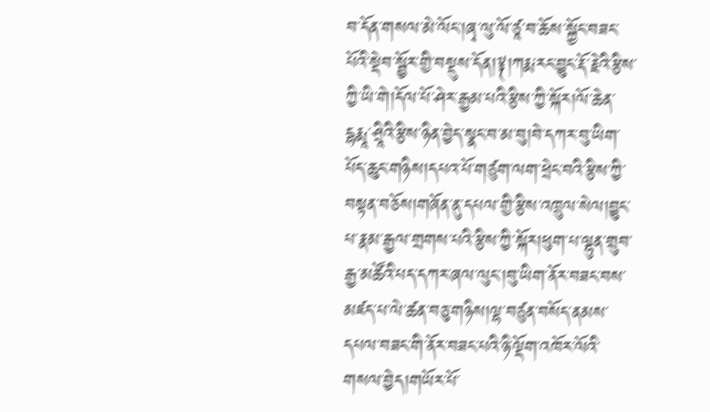བ་དོན་གསལ་མེ་ལོང་།ཞྭ་ལུ་ལོ་ཙཱ་བ་ཆོས་སྐྱོང་བཟང་པོའི་སྡེབ་སྦྱོར་གྱི་བསྡུས་དོན།༈།ཀརྨ་རང་བྱུང་རྡོ་རྗེའི་རྩིས་ཀྱི་ཡི་གེ།དོལ་པོ་ཤེར་རྒྱམ་པའི་རྩིས་ཀྱི་སྐོར།ལོ་ཆེན་དྷརྨཱ་ཤྲཱིའི་རྩིས་ཉིན་བྱེད་སྣང་བ་མ་བུ།བེ་དཀར་བུ་ཡིག་པོད་ཆུང་གཉིས།དཔའ་པོ་གཙུག་ལག་ཕྲེང་བའི་རྩིས་ཀྱི་བསྟན་བཅོས།གཞོན་ནུ་དཔལ་གྱི་རྩིས་འཁྲུལ་སེལ།བྱུང་པ་རྣམ་རྒྱལ་གྲགས་པའི་རྩིས་ཀྱི་སྐོར།ཕུག་པ་ལྷུན་གྲུབ་རྒྱ་མཚོའི་པད་དཀར་ཞལ་ལུང་།བུ་ཡིག་ནོར་བཟང་བས་མཛད་པ་ལེ་ཚན་བཅུ་གཉིས།ལྷ་བཙུན་བསོད་ནམས་དཔལ་བཟང་གི་ནོར་བཟང་པའི་ཉི་ལྡོག་འཁོར་ལོའི་གསལ་བྱེད།གཡོར་པོ་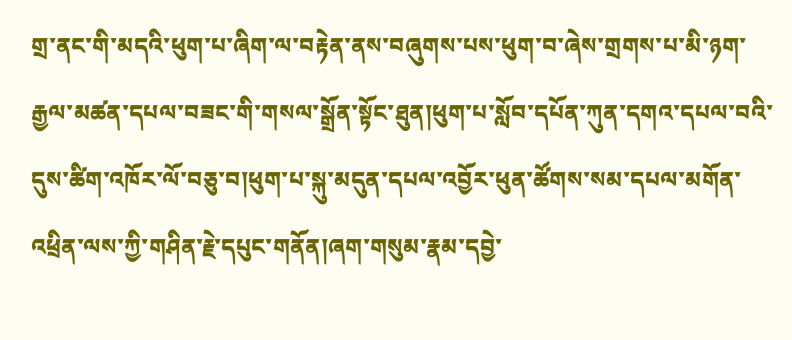གྲ་ནང་གི་མདའི་ཕུག་པ་ཞིག་ལ་བརྟེན་ནས་བཞུགས་པས་ཕུག་བ་ཞེས་གྲགས་པ་མི་ཉག་རྒྱལ་མཚན་དཔལ་བཟང་གི་གསལ་སྒྲོན་སྟོང་ཐུན།ཕུག་པ་སློབ་དཔོན་ཀུན་དགའ་དཔལ་བའི་དུས་ཚིག་འཁོར་ལོ་བཅུ་བ།ཕུག་པ་སྐུ་མདུན་དཔལ་འབྱོར་ཕུན་ཚོགས་སམ་དཔལ་མགོན་འཕྲིན་ལས་ཀྱི་གཤིན་རྗེ་དཔུང་གནོན།ཞག་གསུམ་རྣམ་དབྱེ་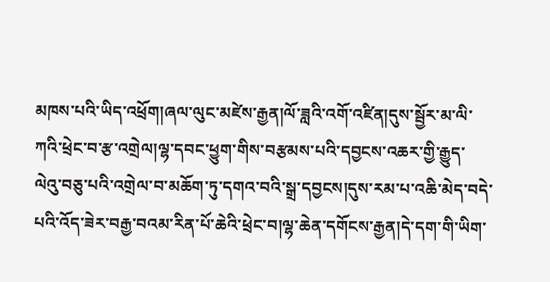མཁས་པའི་ཡིད་འཕྲོག།ཞལ་ལུང་མཛེས་རྒྱན།ལོ་ཟླའི་འགོ་འཛིན།དུས་སྦྱོར་མ་ལི་ཀའི་ཕྲེང་བ་རྩ་འགྲེལ།ལྷ་དབང་ཕྱུག་གིས་བརྩམས་པའི་དབྱངས་འཆར་གྱི་རྒྱུད་ལེའུ་བཅུ་པའི་འགྲེལ་བ་མཆོག་ཏུ་དགའ་བའི་སྒྲ་དབྱངས།དུས་རམ་པ་འཆི་མེད་བདེ་པའི་འོད་ཟེར་བརྒྱ་བའམ་རིན་པོ་ཆེའི་ཕྲེང་བ།ལྷ་ཆེན་དགོངས་རྒྱན།དེ་དག་གི་ཡིག་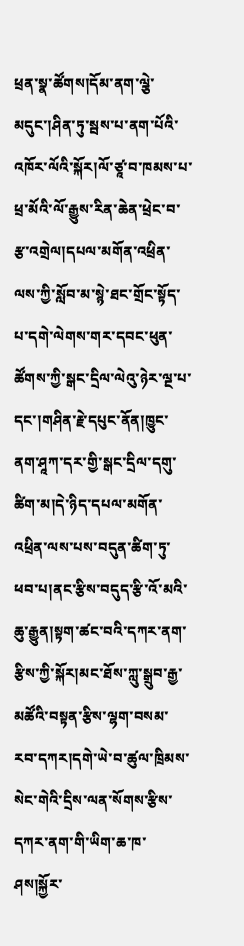ཕྲན་སྣ་ཚོགས།དོམ་ནག་ལྕེ་མདུང་།ཤིན་ཏུ་སྦས་པ་ནག་པོའི་འཁོར་ལོའི་སྐོར།ལོ་ཙཱ་བ་ཁམས་པ་ཕྲ་མོའི་ལོ་རྒྱུས་རིན་ཆེན་ཕྲེང་བ་རྩ་འགྲེལ།དཔལ་མགོན་འཕྲིན་ལས་ཀྱི་སློབ་མ་སྙེ་ཐང་གྲོང་སྟོད་པ་དགེ་ལེགས་གར་དབང་ཕུན་ཚོགས་ཀྱི་སྒང་དྲིལ་ལེའུ་ཉེར་ལྔ་པ་དང་།གཤིན་རྗེ་དཔུང་ནོན།ཁྱུང་ནག་ཤཱཀ་དར་གྱི་སྒང་དྲིལ་དགུ་ཚིག་མ།དེ་ཉིད་དཔལ་མགོན་འཕྲིན་ལས་པས་བདུན་ཚིག་ཏུ་ཕབ་པ།ནང་རྩིས་བདུད་རྩི་འོ་མའི་ཆུ་རྒྱུན།སྟག་ཚང་བའི་དཀར་ནག་རྩིས་ཀྱི་སྐོར།མང་ཐོས་ཀླུ་སྒྲུབ་རྒྱ་མཚོའི་བསྟན་རྩིས་ལྷག་བསམ་རབ་དཀར།དགེ་ཡེ་བ་ཚུལ་ཁྲིམས་སེང་གེའི་དྲིས་ལན་སོགས་རྩིས་དཀར་ནག་གི་ཡིག་ཆ་ཁ་ཤས།སྐྱོར་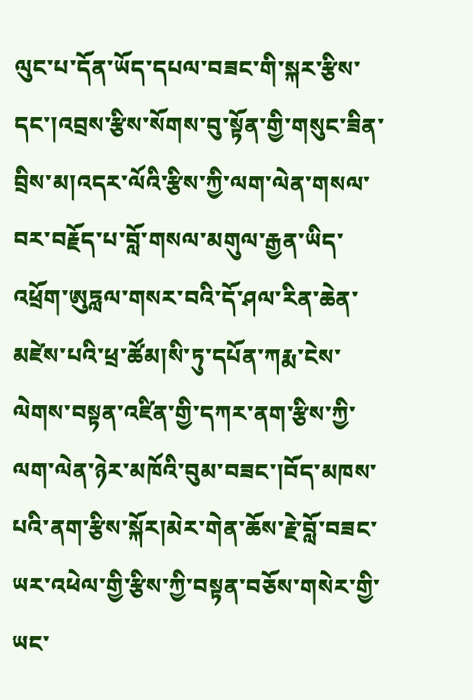ལུང་པ་དོན་ཡོད་དཔལ་བཟང་གི་སྐར་རྩིས་དང་།འབྲས་རྩིས་སོགས་བུ་སྟོན་གྱི་གསུང་ཟིན་བྲིས་མ།འདར་ལོའི་རྩིས་ཀྱི་ལག་ལེན་གསལ་བར་བརྗོད་པ་བློ་གསལ་མགུལ་རྒྱན་ཡིད་འཕྲོག་ཨུཏླལ་གསར་བའི་དོ་ཤལ་རིན་ཆེན་མཛེས་པའི་ཕྲ་ཚོམ།སི་ཏུ་དཔོན་ཀརྨ་ངེས་ལེགས་བསྟན་འཛིན་གྱི་དཀར་ནག་རྩིས་ཀྱི་ལག་ལེན་ཉེར་མཁོའི་བུམ་བཟང་།བོད་མཁས་པའི་ནག་རྩིས་སྐོར།མེར་གེན་ཆོས་རྗེ་བློ་བཟང་ཡར་འཕེལ་གྱི་རྩིས་ཀྱི་བསྟན་བཅོས་གསེར་གྱི་ཡང་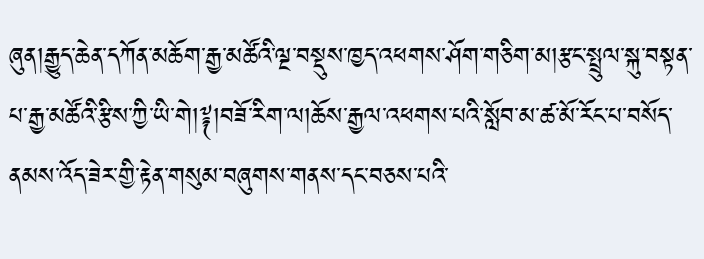ཞུན།རྒྱུད་ཆེན་དཀོན་མཆོག་རྒྱ་མཚོའི་ལྔ་བསྡུས་ཁྱད་འཕགས་ཤོག་གཅིག་མ།རྩང་སྤྲུལ་སྐུ་བསྟན་པ་རྒྱ་མཚོའི་རྩིས་ཀྱི་ཡི་གེ།༈།བཟོ་རིག་ལ།ཆོས་རྒྱལ་འཕགས་པའི་སློབ་མ་ཚ་མོ་རོང་པ་བསོད་ནམས་འོད་ཟེར་གྱི་རྟེན་གསུམ་བཞུགས་གནས་དང་བཅས་པའི་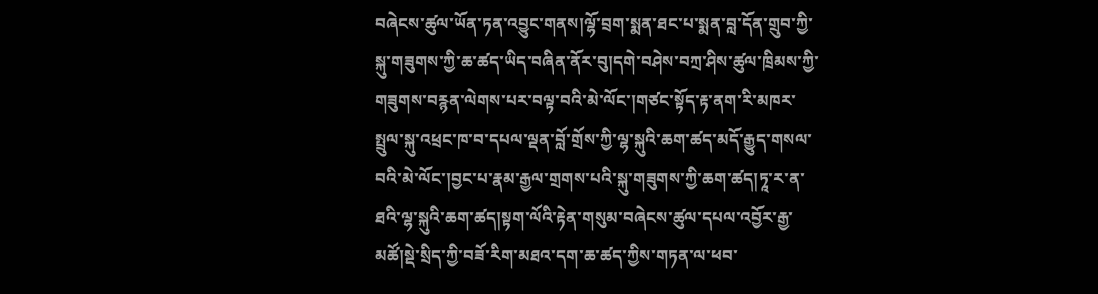བཞེངས་ཚུལ་ཡོན་ཏན་འབྱུང་གནས།ལྷོ་བྲག་སྨན་ཐང་པ་སྨན་བླ་དོན་གྲུབ་ཀྱི་སྐུ་གཟུགས་ཀྱི་ཆ་ཚད་ཡིད་བཞིན་ནོར་བུ།དགེ་བཤེས་བཀྲ་ཤིས་ཚུལ་ཁྲིམས་ཀྱི་གཟུགས་བརྙན་ལེགས་པར་བལྟ་བའི་མེ་ལོང་།གཙང་སྟོད་རྟ་ནག་རི་མཁར་སྤྲུལ་སྐུ་འཕྲང་ཁ་བ་དཔལ་ལྡན་བློ་གྲོས་ཀྱི་ལྷ་སྐུའི་ཆག་ཚད་མདོ་རྒྱུད་གསལ་བའི་མེ་ལོང་།བྱང་པ་རྣམ་རྒྱལ་གྲགས་པའི་སྐུ་གཟུགས་ཀྱི་ཆག་ཚད།ཏཱ་ར་ན་ཐའི་ལྷ་སྐུའི་ཆག་ཚད།སྟག་ལོའི་རྟེན་གསུམ་བཞེངས་ཚུལ་དཔལ་འབྱོར་རྒྱ་མཚོ།སྡེ་སྲིད་ཀྱི་བཟོ་རིག་མཐའ་དག་ཆ་ཚད་ཀྱིས་གཏན་ལ་ཕབ་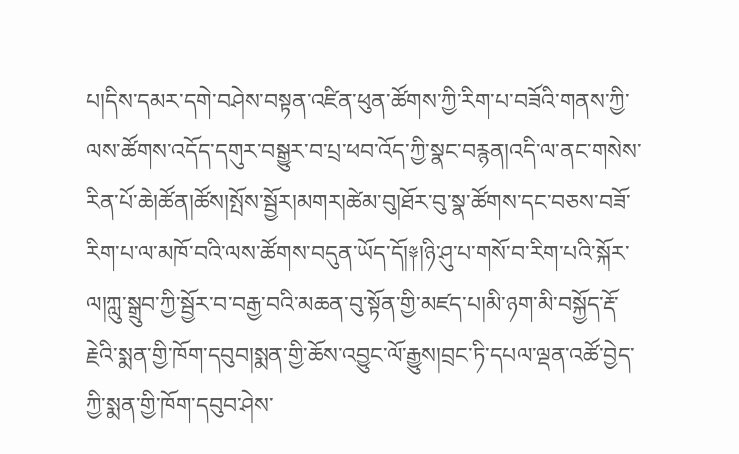པ།དིས་དམར་དགེ་བཤེས་བསྟན་འཛིན་ཕུན་ཚོགས་ཀྱི་རིག་པ་བཟོའི་གནས་ཀྱི་ལས་ཚོགས་འདོད་དགུར་བསྒྱུར་བ་པྲ་ཕབ་འོད་ཀྱི་སྣང་བརྙན།འདི་ལ་ནང་གསེས་རིན་པོ་ཆེ།ཚོན།ཚོས།སྤོས་སྦྱོར།མགར།ཚེམ་བུ།ཐོར་བུ་སྣ་ཚོགས་དང་བཅས་བཟོ་རིག་པ་ལ་མཁོ་བའི་ལས་ཚོགས་བདུན་ཡོད་དོ།༈།ཉི་ཤུ་པ་གསོ་བ་རིག་པའི་སྐོར་ལ།ཀླུ་སྒྲུབ་ཀྱི་སྦྱོར་བ་བརྒྱ་བའི་མཆན་བུ་སྟོན་གྱི་མཛད་པ།མི་ཉག་མི་བསྐྱོད་རྡོ་རྗེའི་སྨན་གྱི་ཁོག་དབུབ།སྨན་གྱི་ཆོས་འབྱུང་ལོ་རྒྱུས།བྲང་ཏི་དཔལ་ལྡན་འཚོ་བྱེད་ཀྱི་སྨན་གྱི་ཁོག་དབུབ་ཤེས་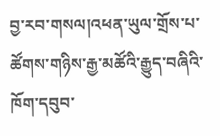བྱ་རབ་གསལ།འཕན་ཡུལ་གྲོས་པ་ཚོགས་གཉིས་རྒྱ་མཚོའི་རྒྱུད་བཞིའི་ཁོག་དབུབ་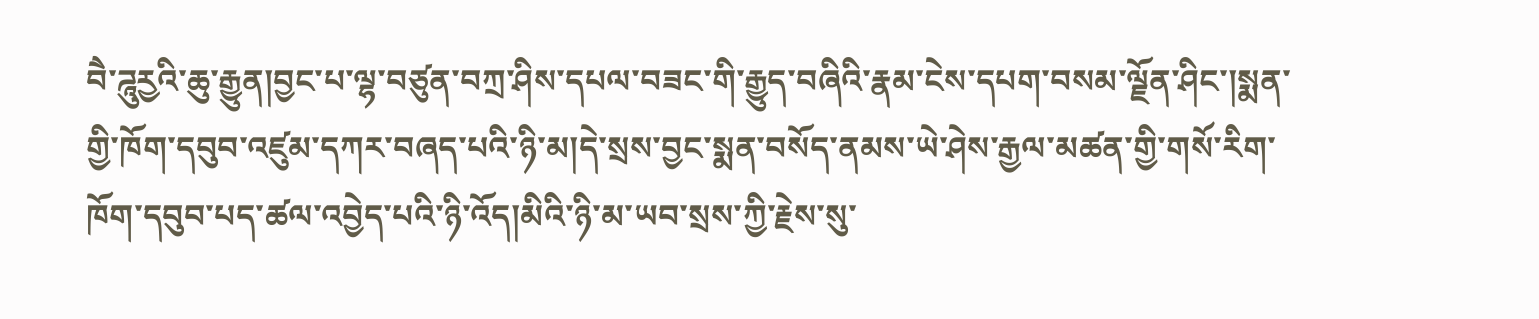བཻ་ཌཱུརྱའི་ཆུ་རྒྱུན།བྱང་པ་ལྷ་བཙུན་བཀྲ་ཤིས་དཔལ་བཟང་གི་རྒྱུད་བཞིའི་རྣམ་ངེས་དཔག་བསམ་ལྗོན་ཤིང་།སྨན་གྱི་ཁོག་དབུབ་འཛུམ་དཀར་བཞད་པའི་ཉི་མ།དེ་སྲས་བྱང་སྨན་བསོད་ནམས་ཡེ་ཤེས་རྒྱལ་མཚན་གྱི་གསོ་རིག་ཁོག་དབུབ་པད་ཚལ་འབྱེད་པའི་ཉི་འོད།མིའི་ཉི་མ་ཡབ་སྲས་ཀྱི་རྗེས་སུ་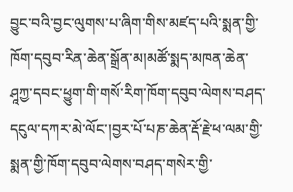བྱུང་བའི་བྱང་ལུགས་པ་ཞིག་གིས་མཛད་པའི་སྨན་གྱི་ཁོག་དབུབ་རིན་ཆེན་སྒྲོན་མ།མཚོ་སྨད་མཁན་ཆེན་ཤཱཀྱ་དབང་ཕྱུག་གི་གསོ་རིག་ཁོག་དབུབ་ལེགས་བཤད་དངུལ་དཀར་མེ་ལོང་།བྱར་པོ་པཎ་ཆེན་རྡོ་རྗེ་ཕ་ལམ་གྱི་སྨན་གྱི་ཁོག་དབུབ་ལེགས་བཤད་གསེར་གྱི་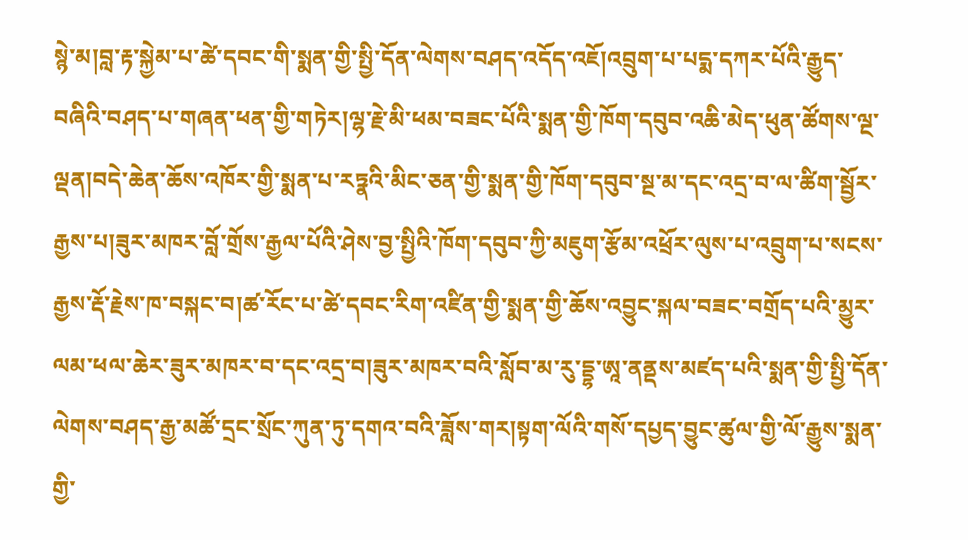སྙེ་མ།བླ་རྟ་སྐྱེམ་པ་ཚེ་དབང་གི་སྨན་གྱི་སྤྱི་དོན་ལེགས་བཤད་འདོད་འཇོ།འབྲུག་པ་པདྨ་དཀར་པོའི་རྒྱུད་བཞིའི་བཤད་པ་གཞན་ཕན་གྱི་གཏེར།ལྷ་རྗེ་མི་ཕམ་བཟང་པོའི་སྨན་གྱི་ཁོག་དབུབ་འཆི་མེད་ཕུན་ཚོགས་ལྔ་ལྡན།བདེ་ཆེན་ཆོས་འཁོར་གྱི་སྨན་པ་རཏྣའི་མིང་ཅན་གྱི་སྨན་གྱི་ཁོག་དབུབ་སྔ་མ་དང་འདྲ་བ་ལ་ཚིག་སྦྱོར་རྒྱས་པ།ཟུར་མཁར་བློ་གྲོས་རྒྱལ་པོའི་ཤེས་བྱ་སྤྱིའི་ཁོག་དབུབ་ཀྱི་མཇུག་རྩོམ་འཕྲོར་ལུས་པ་འབྲུག་པ་སངས་རྒྱས་རྡོ་རྗེས་ཁ་བསྐང་བ།ཚ་རོང་པ་ཚེ་དབང་རིག་འཛིན་གྱི་སྨན་གྱི་ཆོས་འབྱུང་སྐལ་བཟང་བགྲོད་པའི་མྱུར་ལམ་ཕལ་ཆེར་ཟུར་མཁར་བ་དང་འདྲ་བ།ཟུར་མཁར་བའི་སློབ་མ་རུ་དྡྷ་ཨཱ་ནནྡས་མཛད་པའི་སྨན་གྱི་སྤྱི་དོན་ལེགས་བཤད་རྒྱ་མཚོ་དྲང་སྲོང་ཀུན་ཏུ་དགའ་བའི་ཟློས་གར།སྟག་ལོའི་གསོ་དཔྱད་བྱུང་ཚུལ་གྱི་ལོ་རྒྱུས་སྨན་གྱི་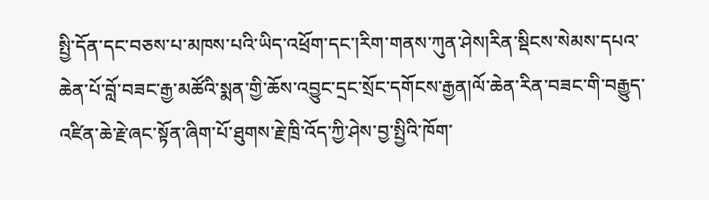སྤྱི་དོན་དང་བཅས་པ་མཁས་པའི་ཡིད་འཕྲོག་དང་།རིག་གནས་ཀུན་ཤེས།རིན་སྡིངས་སེམས་དཔའ་ཆེན་པོ་བློ་བཟང་རྒྱ་མཚོའི་སྨན་གྱི་ཆོས་འབྱུང་དྲང་སྲོང་དགོངས་རྒྱན།ལོ་ཆེན་རིན་བཟང་གི་བརྒྱུད་འཛིན་ཆེ་རྗེ་ཞང་སྟོན་ཞིག་པོ་ཐུགས་རྗེ་ཁྲི་འོད་ཀྱི་ཤེས་བྱ་སྤྱིའི་ཁོག་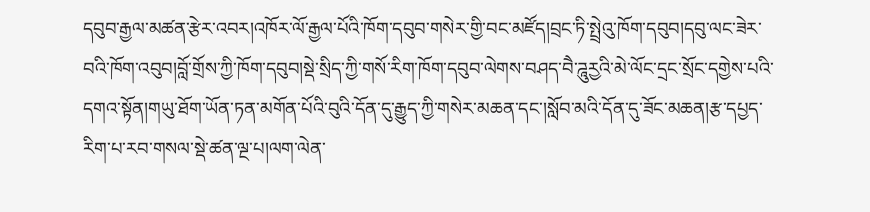དབུབ་རྒྱལ་མཚན་རྩེར་འབར།འཁོར་ལོ་རྒྱལ་པོའི་ཁོག་དབུབ་གསེར་གྱི་བང་མཛོད།བྲང་ཏི་སྤྲེའུ་ཁོག་དབུབ།དབུ་ལང་ཟེར་བའི་ཁོག་འབུབ།བློ་གྲོས་ཀྱི་ཁོག་དབུབ།སྡེ་སྲིད་ཀྱི་གསོ་རིག་ཁོག་དབུབ་ལེགས་བཤད་བཻ་ཌཱུརྱའི་མེ་ལོང་དྲང་སྲོང་དགྱེས་པའི་དགའ་སྟོན།གཡུ་ཐོག་ཡོན་ཏན་མགོན་པོའི་བུའི་དོན་དུ་རྒྱུད་ཀྱི་གསེར་མཆན་དང་།སློབ་མའི་དོན་དུ་ཟོང་མཆན།རྩ་དཔྱད་རིག་པ་རབ་གསལ་སྡེ་ཚན་ལྔ་པ།ལག་ལེན་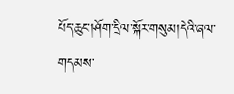པོད་ཆུང་།ཤོག་དྲིལ་སྐོར་གསུམ།དེའི་ཞལ་གདམས་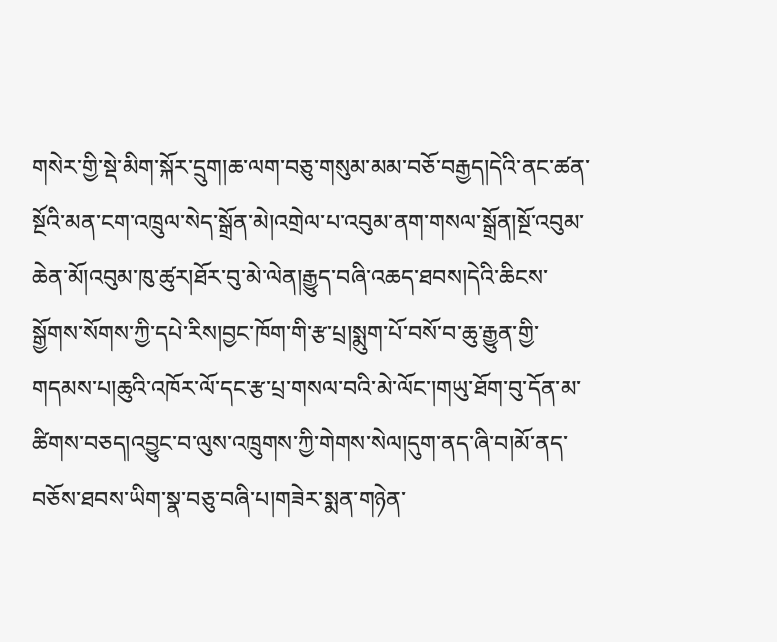གསེར་གྱི་སྡེ་མིག་སྐོར་དྲུག།ཆ་ལག་བཅུ་གསུམ་མམ་བཅོ་བརྒྱད།དེའི་ནང་ཚན་སྔོའི་མན་ངག་འཁྲུལ་སེད་སྒྲོན་མེ།འགྲེལ་པ་འབུམ་ནག་གསལ་སྒྲོན།སྔོ་འབུམ་ཆེན་མོ།འབུམ་ཁུ་ཚུར།ཐོར་བུ་མེ་ལེན།རྒྱུད་བཞི་འཆད་ཐབས།དེའི་ཆིངས་སྒྱོགས་སོགས་ཀྱི་དཔེ་རིས།བྱང་ཁོག་གི་རྩ་པྲ།སྨུག་པོ་བསོ་བ་ཆུ་རྒྱུན་གྱི་གདམས་པ།ཆུའི་འཁོར་ལོ་དང་རྩ་པྲ་གསལ་བའི་མེ་ལོང་།གཡུ་ཐོག་བུ་དོན་མ་ཚིགས་བཅད།འབྱུང་བ་ལུས་འཁྲུགས་ཀྱི་གེགས་སེལ།དུག་ནད་ཞི་བ།མོ་ནད་བཅོས་ཐབས་ཡིག་སྣ་བཅུ་བཞི་པ།གཟེར་སྨན་གཉེན་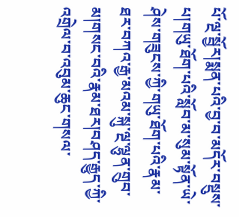པོ་ལྔ་སྦྱོར།སྨན་པའི་བྱ་བ་མདོར་བསྡུས་པ།གཡུ་ཐོག་པའི་སློབ་མ་སུམ་སྟོན་ཡེ་ཤེས་གཟུངས་ཀྱི་གཡུ་ཐོག་པའི་རྣམ་ཐར་བཀའ་རྒྱ་མའམ་སྐུ་ལྔ་ལྷུན་གྲུབ་མ།གསང་བའི་རྣམ་ཐར།བཤད་རྒྱུད་ཀྱི་འགྲེལ་བ་འབུམ་ཆུང་གསལ་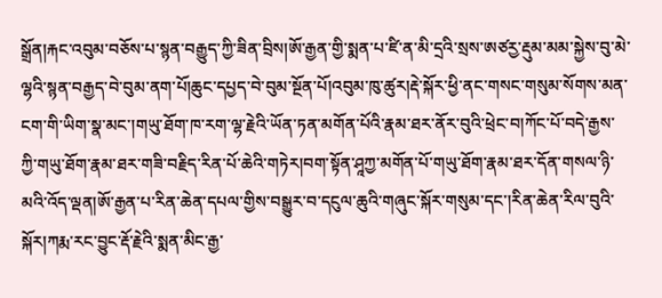སྒྲོན།རྐང་འབུམ་བཅོས་པ་སྙན་བརྒྱུད་ཀྱི་ཟིན་བྲིས།ཨོ་རྒྱན་གྱི་སྨན་པ་ཛི་ན་མི་དྲའི་སྲས་ཨཙརྱ་རྡུམ་མམ་སྐྱེས་བུ་མེ་ལྷའི་སྙན་བརྒྱད་བེ་བུམ་ནག་པོ།ཆུང་དཔྱད་བེ་བུམ་སྔོན་པོ།འབུམ་ཁུ་ཚུར།རྡེ་སྐོར་ཕྱི་ནང་གསང་གསུམ་སོགས་མན་ངག་གི་ཡིག་སྣ་མང་།གཡུ་ཐོག་ཁ་རག་ལྷ་རྗེའི་ཡོན་ཏན་མགོན་པོའི་རྣམ་ཐར་ནོར་བུའི་ཕྲེང་བ།ཀོང་པོ་བདེ་རྒྱས་ཀྱི་གཡུ་ཐོག་རྣམ་ཐར་གཟི་བརྗིད་རིན་པོ་ཆེའི་གཏེར།བག་སྟོན་ཤཱཀྱ་མགོན་པོ་གཡུ་ཐོག་རྣམ་ཐར་དོན་གསལ་ཉི་མའི་འོད་ལྡན།ཨོ་རྒྱན་པ་རིན་ཆེན་དཔལ་གྱིས་བསྒྱུར་བ་དངུལ་ཆུའི་གཞུང་སྐོར་གསུམ་དང་།རིན་ཆེན་རིལ་བུའི་སྐོར།ཀརྨ་རང་བྱུང་རྡོ་རྗེའི་སྨན་མིང་རྒྱ་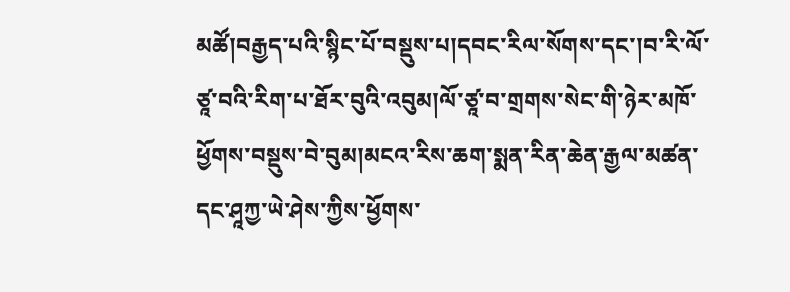མཚོ།བརྒྱད་པའི་སྙིང་པོ་བསྡུས་པ།དབང་རིལ་སོགས་དང་།བ་རི་ལོ་ཙཱ་བའི་རིག་པ་ཐོར་བུའི་འབུམ།ལོ་ཙཱ་བ་གྲགས་སེང་གི་ཉེར་མཁོ་ཕྱོགས་བསྡུས་བེ་བུམ།མངའ་རིས་ཆག་སྨན་རིན་ཆེན་རྒྱལ་མཚན་དང་ཤཱཀྱ་ཡེ་ཤེས་ཀྱིས་ཕྱོགས་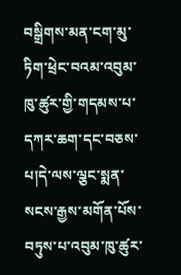བསྒྲིགས་མན་ངག་མུ་ཏིག་ཕྲེང་བའམ་འབུམ་ཁུ་ཚུར་གྱི་གདམས་པ་དཀར་ཆག་དང་བཅས་པ།དེ་ལས་ལྕང་སྨན་སངས་རྒྱས་མགོན་པོས་བཏུས་པ་འབུམ་ཁུ་ཚུར་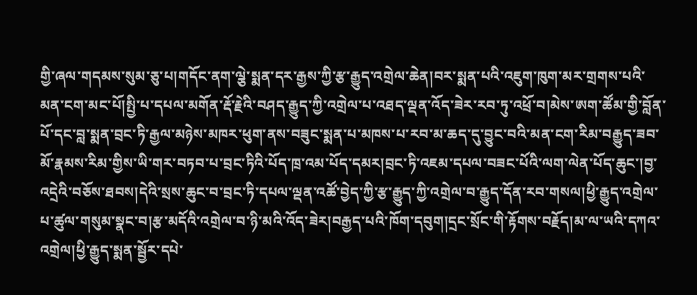གྱི་ཞལ་གདམས་སུམ་ཅུ་པ།གདོང་ནག་ལྕེ་སྨན་དར་རྒྱས་ཀྱི་རྩ་རྒྱུད་འགྲེལ་ཆེན།བར་སྨན་པའི་འཇུག་ཁུག་མར་གྲགས་པའི་མན་ངག་མང་པོ།སྤྱི་པ་དཔལ་མགོན་རྡོ་རྗེའི་བཤད་རྒྱུད་ཀྱི་འགྲེལ་པ་འཐད་ལྡན་འོད་ཟེར་རབ་ཏུ་འཕྲོ་བ།མེས་ཨག་ཚོམ་གྱི་བློན་པོ་དང་བླ་སྨན་བྲང་ཏི་རྒྱལ་མཉེས་མཁར་ཕུག་ནས་བཟུང་སྨན་པ་མཁས་པ་རབ་མ་ཆད་དུ་བྱུང་བའི་མན་ངག་རིམ་བརྒྱུད་ཟབ་མོ་རྣམས་རིམ་གྱིས་ཡི་གར་བཏབ་པ་བྲང་ཏིའི་པོད་ཁྲ་འམ་པོད་དམར།བྲང་ཏི་འཇམ་དཔལ་བཟང་པོའི་ལག་ལེན་པོད་ཆུང་།བྱ་འདྲེའི་བཅོས་ཐབས།དེའི་སྲས་ཆུང་བ་བྲང་ཏི་དཔལ་ལྡན་འཚོ་བྱེད་ཀྱི་རྩ་རྒྱུད་ཀྱི་འགྲེལ་བ་རྒྱུད་དོན་རབ་གསལ།ཕྱི་རྒྱུད་འགྲེལ་པ་ཚུལ་གསུམ་སྣང་བ།རྩ་མདོའི་འགྲེལ་བ་ཉི་མའི་འོད་ཟེར།བརྒྱད་པའི་ཁོག་དབུག།དྲང་སྲོང་གི་རྟོགས་བརྗོད།མ་ལ་ཡའི་དཀའ་འགྲེལ།ཕྱི་རྒྱུད་སྨན་སྦྱོར་དཔེ་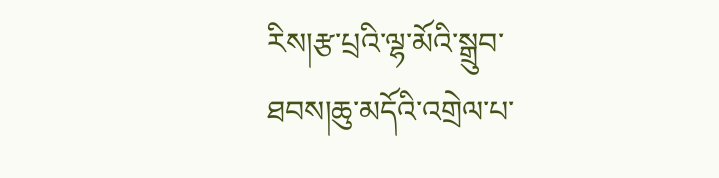རིས།རྩ་པྲའི་ལྷ་མོའི་སྒྲུབ་ཐབས།ཆུ་མདོའི་འགྲེལ་པ་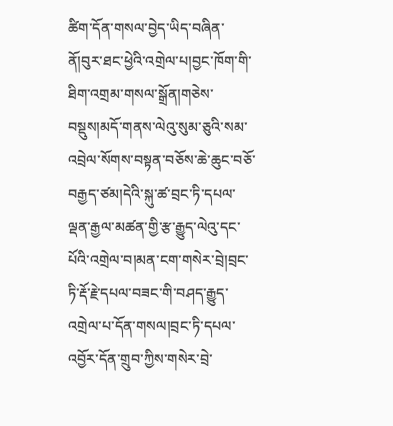ཚིག་དོན་གསལ་བྱེད་ཡིད་བཞིན་ནོ།བུར་ཐང་ཕྱེའི་འགྲེལ་པ།བྱང་ཁོག་གི་ཐིག་འགྲམ་གསལ་སྒྲོན།གཅེས་བསྡུས།མདོ་གནས་ལེའུ་སུམ་ཅུའི་སམ་འབྲེལ་སོགས་བསྟན་བཅོས་ཆེ་ཆུང་བཅོ་བརྒྱད་ཙམ།དེའི་སྐུ་ཚ་བྲང་ཏི་དཔལ་ལྡན་རྒྱལ་མཚན་གྱི་རྩ་རྒྱུད་ལེའུ་དང་པོའི་འགྲེལ་བ།མན་ངག་གསེར་བྲེ།བྲང་ཏི་རྡོ་རྗེ་དཔལ་བཟང་གི་བཤད་རྒྱུད་འགྲེལ་པ་དོན་གསལ།བྲང་ཏི་དཔལ་འབྱོར་དོན་གྲུབ་ཀྱིས་གསེར་བྲེ་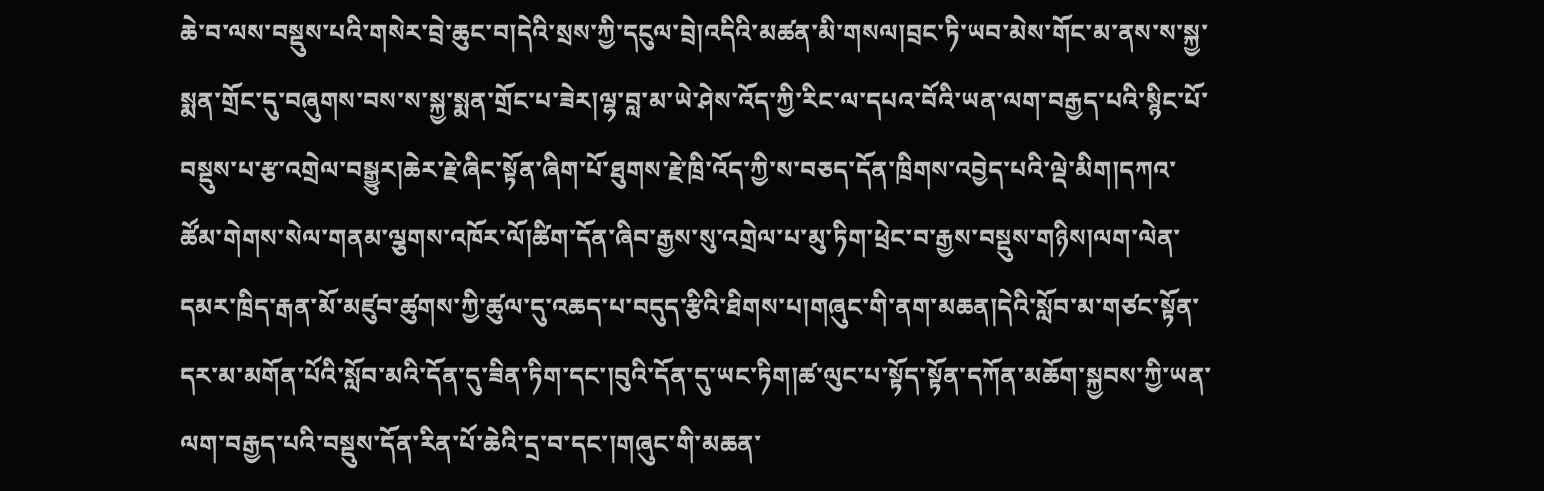ཆེ་བ་ལས་བསྡུས་པའི་གསེར་བྲེ་ཆུང་བ།དེའི་སྲས་ཀྱི་དངུལ་བྲེ།འདིའི་མཚན་མི་གསལ།བྲང་ཏི་ཡབ་མེས་གོང་མ་ནས་ས་སྐྱ་སྨན་གྲོང་དུ་བཞུགས་བས་ས་སྐྱ་སྨན་གྲོང་པ་ཟེར།ལྷ་བླ་མ་ཡེ་ཤེས་འོད་ཀྱི་རིང་ལ་དཔའ་བོའི་ཡན་ལག་བརྒྱད་པའི་སྙིང་པོ་བསྡུས་པ་རྩ་འགྲེལ་བསྒྱུར།ཆེར་རྗེ་ཞིང་སྟོན་ཞིག་པོ་ཐུགས་རྗེ་ཁྲི་འོད་ཀྱི་ས་བཅད་དོན་ཁྲིགས་འབྱེད་པའི་ལྡེ་མིག།དཀའ་ཚོམ་གེགས་སེལ་གནམ་ལྕགས་འཁོར་ལོ།ཚིག་དོན་ཞིབ་རྒྱས་སུ་འགྲེལ་པ་མུ་ཏིག་ཕྲེང་བ་རྒྱས་བསྡུས་གཉིས།ལག་ལེན་དམར་ཁྲིད་རྒན་མོ་མཛུབ་ཚུགས་ཀྱི་ཚུལ་དུ་འཆད་པ་བདུད་རྩིའི་ཐིགས་པ།གཞུང་གི་ནག་མཆན།དེའི་སློབ་མ་གཙང་སྟོན་དར་མ་མགོན་པོའི་སློབ་མའི་དོན་དུ་ཟིན་ཏིག་དང་།བུའི་དོན་དུ་ཡང་ཏིག།ཚ་ལུང་པ་སྟོད་སྟོན་དཀོན་མཆོག་སྐྱབས་ཀྱི་ཡན་ལག་བརྒྱད་པའི་བསྡུས་དོན་རིན་པོ་ཆེའི་དྲ་བ་དང་།གཞུང་གི་མཆན་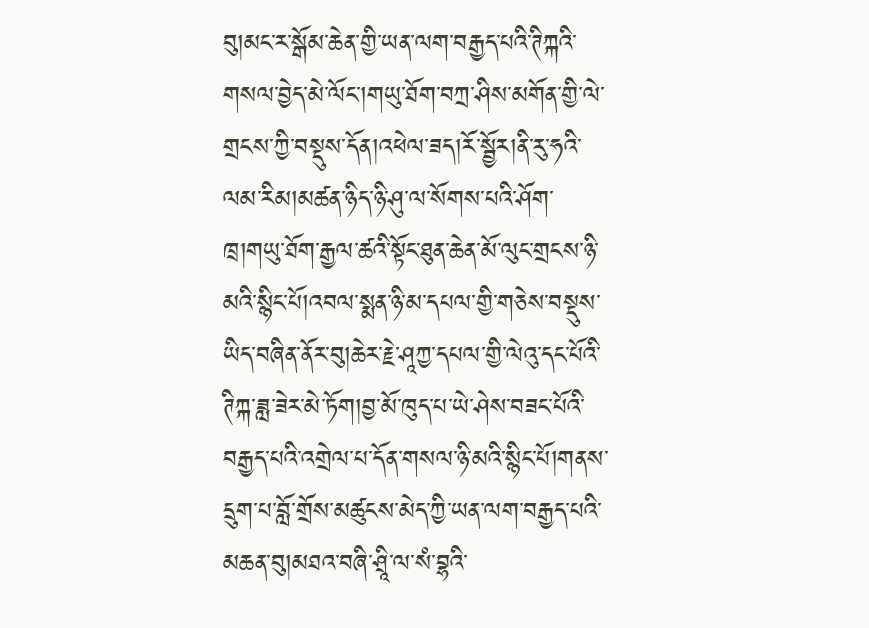བུ།མང་ར་སྒོམ་ཆེན་གྱི་ཡན་ལག་བརྒྱད་པའི་ཊིཀྐའི་གསལ་བྱེད་མེ་ལོང་།གཡུ་ཐོག་བཀྲ་ཤིས་མགོན་གྱི་ལེ་གྲངས་ཀྱི་བསྡུས་དོན།འཕེལ་ཟད།རོ་སྦྱོར།ནི་རུ་ཧའི་ལམ་རིམ།མཚན་ཉིད་ཉི་ཤུ་ལ་སོགས་པའི་ཤོག་ཁྲ།གཡུ་ཐོག་རྒྱལ་ཚའི་སྟོང་ཐུན་ཆེན་མོ་ལུང་གྲངས་ཉི་མའི་སྙིང་པོ།འབལ་སྨན་ཉི་མ་དཔལ་གྱི་གཅེས་བསྡུས་ཡིད་བཞིན་ནོར་བུ།ཆེར་རྗེ་ཤཱཀྱ་དཔལ་གྱི་ལེའུ་དང་པོའི་ཊིཀྐ་ཟླ་ཟེར་མེ་ཏོག།བྱ་མོ་ཁུད་པ་ཡེ་ཤེས་བཟང་པོའི་བརྒྱད་པའི་འགྲེལ་པ་དོན་གསལ་ཉི་མའི་སྙིང་པོ།གནས་དྲུག་པ་བློ་གྲོས་མཚུངས་མེད་ཀྱི་ཡན་ལག་བརྒྱད་པའི་མཆན་བུ།མཐའ་བཞི་ཤྲཱི་ལ་སཾ་བྷའི་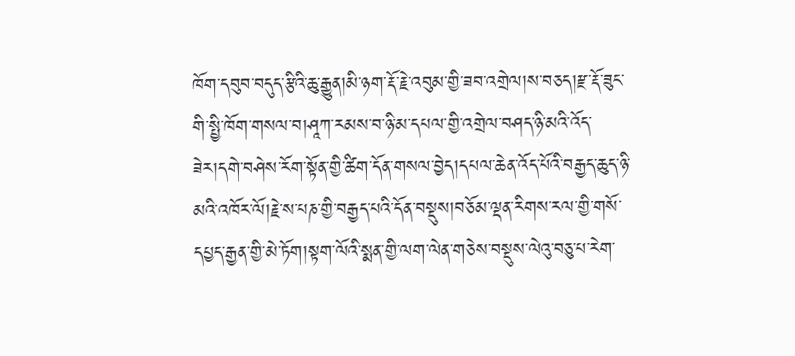ཁོག་དབུབ་བདུད་རྩིའི་ཆུ་རྒྱུན།མི་ཉག་རྡོ་རྗེ་འབུམ་གྱི་ཟབ་འགྲེལ།ས་བཅད།རྫ་རྡོ་ཟུང་གི་སྤྱི་ཁོག་གསལ་བ།ཤཱཀ་རམས་བ་ཉི་མ་དཔལ་གྱི་འགྲེལ་བཤད་ཉི་མའི་འོད་ཟེར།དགེ་བཤེས་རོག་སྟོན་གྱི་ཚིག་དོན་གསལ་བྱེད།དཔལ་ཆེན་འོད་པོའི་བརྒྱད་ཆུད་ཉི་མའི་འཁོར་ལོ།རྗེ་ས་པཎ་གྱི་བརྒྱད་པའི་དོན་བསྡུས།བཅོམ་ལྡན་རིགས་རལ་གྱི་གསོ་དཔྱད་རྒྱན་གྱི་མེ་ཏོག།སྟག་ལོའི་སྨན་གྱི་ལག་ལེན་གཅེས་བསྡུས་ལེའུ་བཅུ་པ་རེག་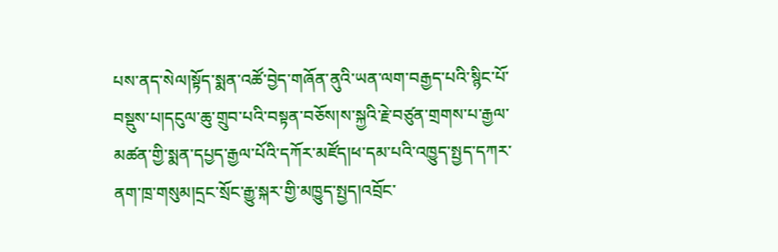པས་ནད་སེལ།སྟོད་སྨན་འཚོ་བྱེད་གཞོན་ནུའི་ཡན་ལག་བརྒྱད་པའི་སྙིང་པོ་བསྡུས་པ།དངུལ་ཆུ་གྲུབ་པའི་བསྟན་བཅོས།ས་སྐྱའི་རྗེ་བཙུན་གྲགས་པ་རྒྱལ་མཚན་གྱི་སྨན་དཔྱད་རྒྱལ་པོའི་དཀོར་མཛོད།ཕ་དམ་པའི་འཁྱུད་སྤྱད་དཀར་ནག་ཁྲ་གསུམ།དྲང་སྲོང་རྒྱུ་སྐར་གྱི་མཁྱུད་སྤྱད།འབྲོང་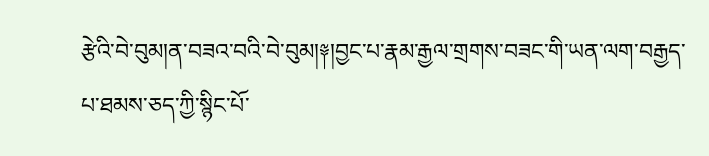རྩེའི་བེ་བུམ།ན་བཟའ་བའི་བེ་བུམ།༈།བྱང་པ་རྣམ་རྒྱལ་གྲགས་བཟང་གི་ཡན་ལག་བརྒྱད་པ་ཐམས་ཅད་ཀྱི་སྙིང་པོ་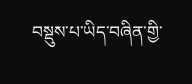བསྡུས་པ་ཡིད་བཞིན་གྱི་